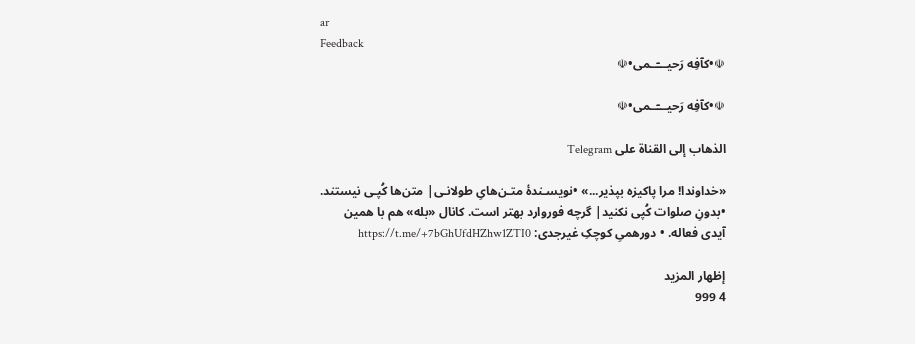ar
Feedback
☫•كآفِه رَحيـــٓــمی•☫

☫•كآفِه رَحيـــٓــمی•☫

الذهاب إلى القناة على Telegram

«خداوندا! مرا پاكيزه بپذير...» •نویسـندهٔ متـن‌هایِ طولانـی| متن‌ها کُپـی نیستند. •بدونِ صلوات کُپی نکنید| گرچه فوروارد بهتر است. کانال «بله» هم با همین آیدی فعاله. • دورهمیِ کوچکِ غیرجدی‌: https://t.me/+7bGhUfdHZhw1ZTI0

إظهار المزيد
4 999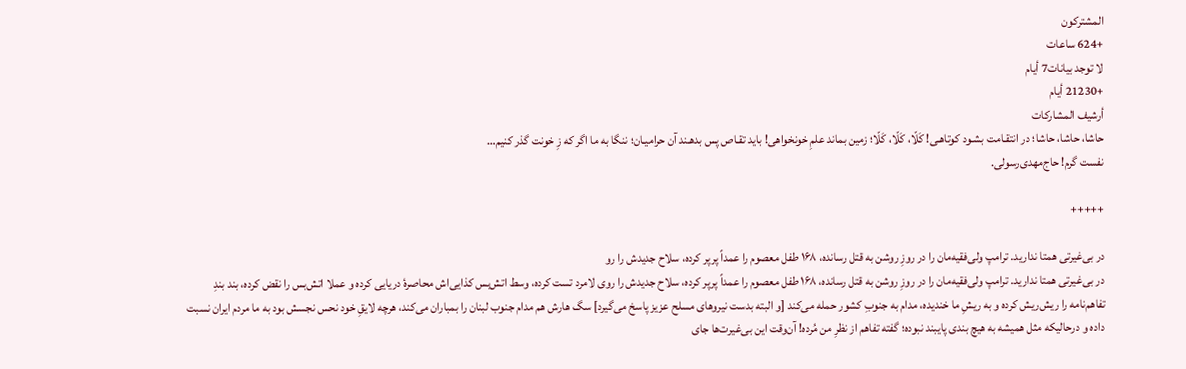المشتركون
+624 ساعات
لا توجد بيانات7 أيام
+21230 أيام
أرشيف المشاركات
حاشا‌، حاشا، حاشا؛ در انتقـامت بشـود کوتاهـی! کَلّا، کَلّا، کَلّا؛ زمین بماند علمِ خونخواهی! باید تقـاص پس بدهـند آن حرامیـان؛ ننگا به ما اگر که زِ خونت گذر کنیم…
نفست گرم! حاج‌مهدی‌رسولی.

+++++

در بی‌غیرتی همتا ندارید. ترامپ ولی‌فقیه‌مان را در روزِ روشن به قتل رسانده، ۱۶۸ طفل معصوم را عمداً پرپر کرده، سلاح جدیدش را رو
در بی‌غیرتی همتا ندارید. ترامپ ولی‌فقیه‌مان را در روزِ روشن به قتل رسانده، ۱۶۸ طفل معصوم را عمداً پرپر کرده، سلاح جدیدش را روی لامرد تست کرده، وسط اتش‌بس کذایی‌اش محاصرهٔ دریایی کرده و عملا اتش‌بس را نقض کرده، بند بندِ تفاهم‌نامه را ریش‌ریش کرده و به ریشِ ما خندیده، مدام به جنوبِ کشور حمله می‌کند [و البته بدست نیروهای مسلح‌ عزیز پاسخ می‌گیرد] سگ هارش هم مدام جنوب لبنان را بمباران می‌کند، هرچه لایقِ خود نحس نجسش بود به ما مردم ایران نسبت داده و درحالیکه مثل همیشه به هیچ بندی پایبند نبوده؛ گفته تفاهم از نظرِ من مُرده! آن‌وقت این بی‌غیرت‌ها جای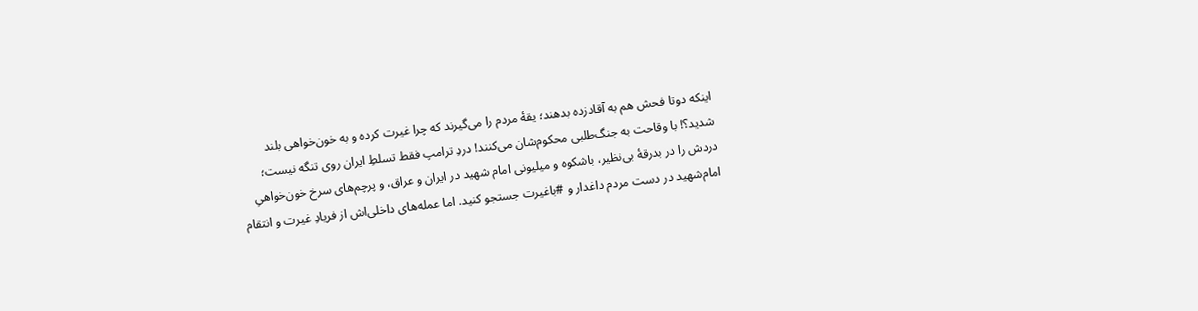اینکه دوتا فحش هم به آقا‌دزده بدهند؛ یقهٔ مردم را می‌گیرند که چرا غیرت کرده و به خون‌خواهی بلند شدید؟! با وقاحت به جنگ‌طلبی محکوم‌شان می‌کنند! دردِ ترامپ فقط تسلطِ ایران روی تنگه نیست؛ دردش را در بدرقهٔ بی‌نظیر، باشکوه و میلیونی امام شهید در ایران و عراق، و پرچم‌های سرخ خون‌خواهیِ امام‌شهید در دست مردم داغدار و #باغیرت جستجو کنید. اما عمله‌های داخلی‌اش از فریادِ غیرت و انتقام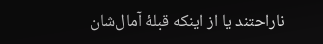ناراحتند یا از اینکه قبلهٔ آمال‌شان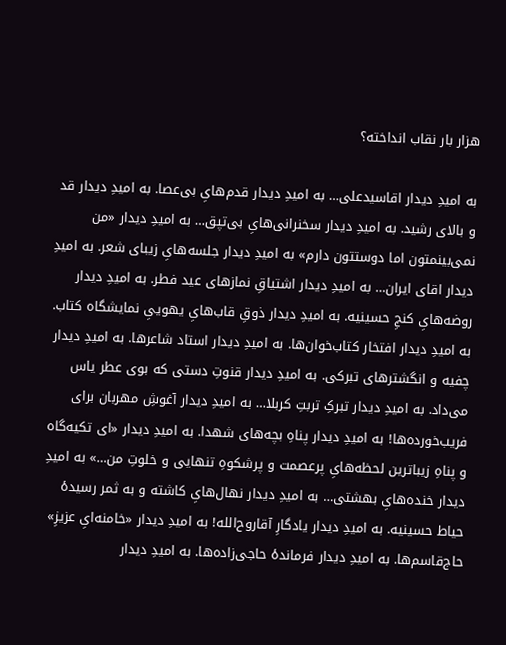هزار بار نقاب انداخته؟

به امیدِ دیدار اقاسیدعلی… به امیدِ دیدار قدم‌هایِ بی‌عصا. به امیدِ دیدار قد و بالای رشید. به امیدِ دیدار سخنرانی‌هایِ بی‌تپق… به امیدِ دیدار «من نمی‌بینمتون اما دوستتون دارم» به امیدِ دیدار جلسه‌هایِ زیبای شعر. به امیدِ دیدار اقای ایران… به امیدِ دیدار اشتیاقِ نمازهای عید فطر. به امیدِ دیدار روضه‌هایِ کنجِ حسینیه. به امیدِ دیدار ذوقِ قاب‌هایِ یهوییِ نمایشگاه کتاب. به امیدِ دیدار افتخار کتاب‌خوان‌ها. به امیدِ دیدار استاد شاعرها. به امیدِ دیدار چفیه و انگشتر‌های تبرکی. به امیدِ دیدار قنوتِ دستی که بوی عطر یاس می‌داد. به امیدِ دیدار تبرکِ تربتِ کربلا… به امیدِ دیدار آغوشِ مهربان برای فریب‌خورده‌ها! به امیدِ دیدار پناهِ بچه‌های شهدا. به امیدِ دیدار «ای تكيه‌گاه و پناهِ زيباترين لحظه‌هایِ پرعصمت و پر‌شكوهِ تنهایی و خلوتِ من…» به امیدِ دیدار خنده‌هایِ بهشتی… به امیدِ دیدار نهال‌هایِ کاشته و به ثمر رسیدهٔ حیاط حسینیه. به امیدِ دیدار یادگارِ آقاروح‌الله! به امیدِ دیدار «خامنه‌ایِ عزیزِ» حاج‌قاسم‌ها. به امیدِ دیدار فرماندهٔ حاجی‌زاده‌ها. به امیدِ دیدار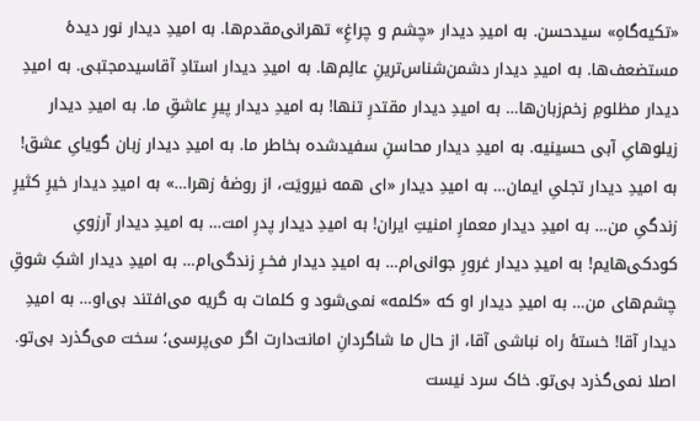«تکیه‌گاهِ» سیدحسن. به امیدِ دیدار «چشم و چراغِ» تهرانی‌مقدم‌ها. به امیدِ دیدار نور دیدهٔ مستضعف‌ها. به امیدِ دیدار دشمن‌شناس‌ترینِ عالِم‌ها. به امیدِ دیدار استادِ آقا‌سیدمجتبی. به امیدِ دیدار مظلومِ زخم‌زبان‌ها… به امیدِ دیدار مقتدرِ تنها! به امیدِ دیدار پیرِ عاشقِ ما. به امیدِ دیدار زیلوهایِ آبی حسینیه. به امیدِ دیدار محاسنِ سفید‌شده بخاطر ما. به امیدِ دیدار زبان گویایِ عشق! به امیدِ دیدار تجلیِ ایمان… به امیدِ دیدار «ای همه نیرویَت، از روضهٔ زهرا…» به امیدِ دیدار خیرِ کثیرِ زندگیِ من… به امیدِ دیدار معمارِ امنیتِ ایران! به امیدِ دیدار پدرِ امت… به امیدِ دیدار آرزویِ کودکی‌هایم! به امیدِ دیدار غرورِ جوانی‌ام… به امیدِ دیدار فخـرِ زندگی‌ام… به امیدِ دیدار اشکِ شوقِ چشم‌های من… به امیدِ دیدار او که «کلمه» نمی‌شود و کلمات به گریه می‌افتند بی‌او… به امیدِ دیدار آقا! خستهٔ راه نباشی آقا، از حال ما شاگردانِ امانت‌دارت اگر می‌پرسی؛ سخت می‌گذرد بی‌تو. اصلا نمی‌گذرد بی‌تو. خاک سرد نیست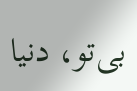بی‌تو، دنیا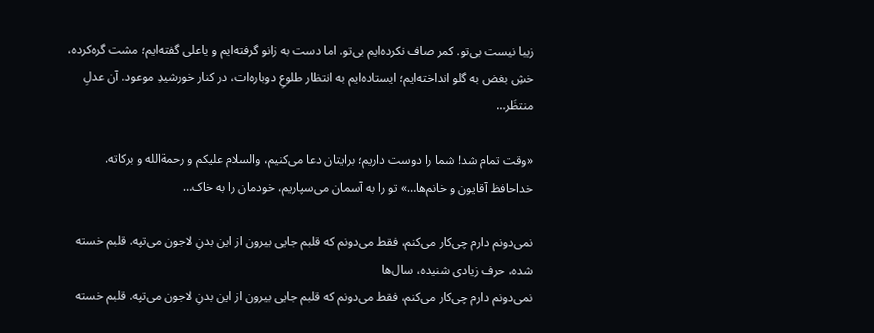زیبا نیست بی‌تو. کمر صاف نکرده‌ایم بی‌تو. اما دست به زانو گرفته‌ایم و یاعلی گفته‌ایم؛ مشت گره‌کرده‌، خشِ بغض به گلو انداخته‌ایم؛ ایستاده‌ایم به انتظار طلوعِ دوباره‌ات، در کنار خورشیدِ موعود. آن عدلِ منتظَر…

«وقت تمام شد! شما را دوست داریم؛ برایتان دعا می‌کنیم، والسلام ‌علیکم و رحمة‌الله و برکاته. خداحافظ آقایون و خانم‌ها…» تو را به آسمان می‌سپاریم، خودمان را به خاک…

نمی‌دونم دارم چی‌کار می‌کنم، فقط می‌دونم که قلبم جایی بیرون از این بدنِ لاجون می‌تپه. قلبم خسته شده، حرف زیادی شنیده، سال‌ها
نمی‌دونم دارم چی‌کار می‌کنم، فقط می‌دونم که قلبم جایی بیرون از این بدنِ لاجون می‌تپه. قلبم خسته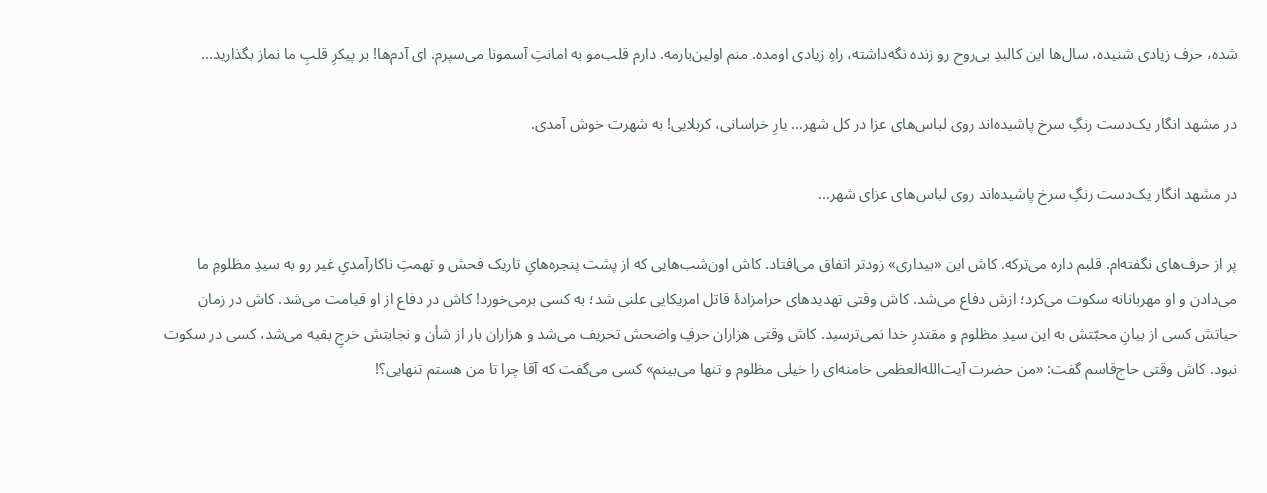شده، حرف زیادی شنیده، سال‌ها این کالبدِ بی‌روح رو زنده نگه‌داشته، راهِ زیادی اومده. منم اولین‌بارمه. دارم قلب‌مو به امانتِ آسمونا می‌سپرم. ای آدم‌ها! بر پیکرِ قلبِ ما نماز بگذارید…

در مشهد انگار یک‌دست رنگِ سرخ پاشیده‌اند روی لباس‌های عزا در کل شهر… یارِ خراسانی، کربلایی! به شهرت خوش آمدی.

در مشهد انگار یک‌دست رنگِ سرخ پاشیده‌اند روی لباس‌های عزای شهر…

پر از حرف‌های نگفته‌ام. قلبم داره می‌ترکه. کاش این «بیداری» زودتر اتفاق می‌افتاد. کاش اون‌شب‌هایی که از پشت پنجره‌هایِ تاریک فحش و تهمتِ ناکارآمدیِ غیر رو به سیدِ مظلومِ ما می‌دادن و او مهربانانه سکوت می‌کرد؛ ازش دفاع می‌شد. کاش وقتی تهدیدهای حرامزادهٔ قاتل امریکایی علنی شد؛ به کسی برمی‌خورد! کاش در دفاع از او قیامت می‌شد. کاش در زمان حیاتش کسی از بیانِ محبّتش به این سیدِ مظلوم و مقتدرِ خدا نمی‌ترسید. کاش وقتی هزاران حرفِ واضحش تحریف می‌شد و هزاران بار از شأن و نجابتش خرجِ بقیه می‌شد، کسی در سکوت نبود. کاش وقتی حاج‌قاسم گفت: «من حضرت آیت‌الله‌العظمی خامنه‌ای را خیلی مظلوم و تنها می‌بینم» کسی می‌گفت که آقا چرا تا من هستم تنهایی؟!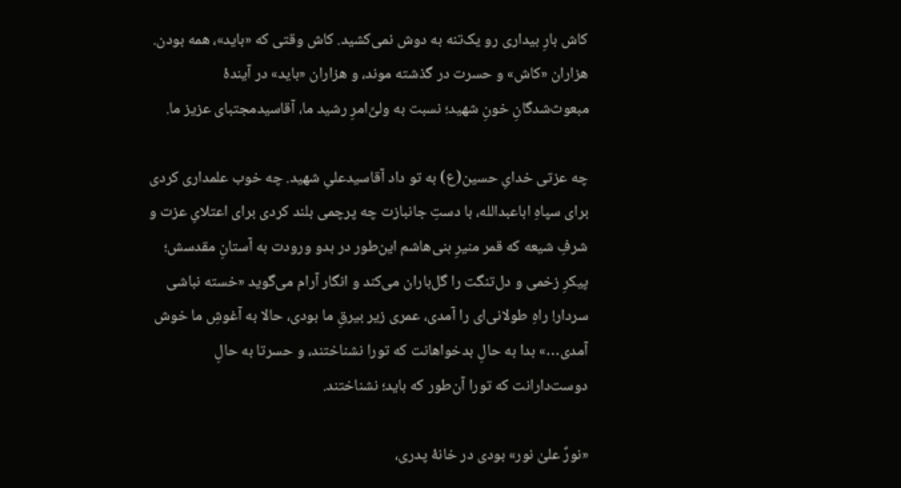کاش بارِ بیداری رو یک‌تنه به دوش نمی‌کشید. کاش وقتی که «باید»، همه بودن. هزاران «کاش» و حسرت در گذشته موند، و هزاران «باید» در آیندهٔ مبعوث‌شدگانِ خونِ شهید؛ نسبت به ولیِّ‌امرِ رشید ما، آقاسیدمجتبای عزیز ما.

چه عزتی خدایِ حسین(ع) به تو داد آقا‌سید‌علیِ شهید. چه خوب علمداری کردی برای سپاهِ اباعبدالله، با دستِ جانبازت چه پرچمی بلند کردی برای اعتلایِ عزت و شرفِ شیعه که قمر‌ منیرِ بنی‌هاشم این‌طور در بدو ورودت به آستانِ مقدسش؛ پیکرِ زخمی و دل‌تنگت را گل‌باران می‌کند و انگار آرام می‌گوید «خسته نباشی سردار! راهِ طولانی‌ای را آمدی، عمری زیر بیرقِ ما بودی، حالا به آغوشِ ما خوش آمدی…» بدا به حالِ بدخواهانت که تورا نشناختند، و حسرتا به حالِ دوست‌دارانت که تورا آن‌طور که باید؛ نشناختند.

«نورٌ علیٰ نور» بودی در خانهٔ پدری،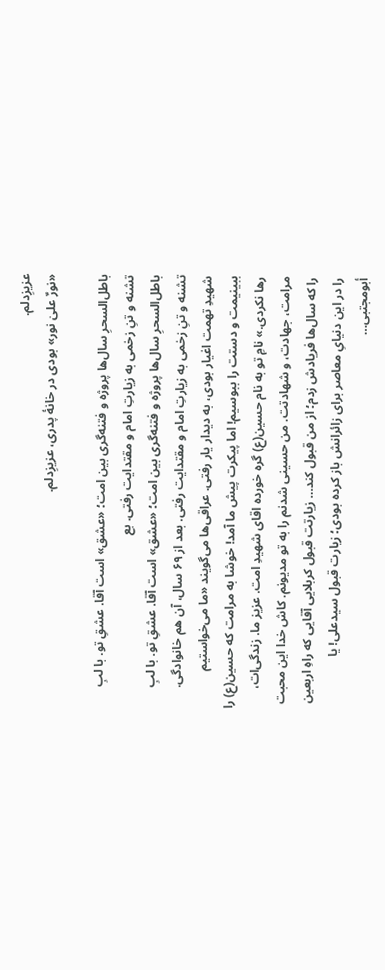عزیزِ‌دلم.
«نورٌ علیٰ نور» بودی در خانهٔ پدری، عزیزِ‌دلم.

باطل‌السحرِ سال‌ها پروژه و فتنه‌گری بین امت؛ «عشق» است آقا. عشقِ تو. با لبِ تشنه و تنِ زخمی به زیارتِ امام و مقتدایت رفتی. بع
باطل‌السحرِ سال‌ها پروژه و فتنه‌گری بین امت؛ «عشق» است آقا. عشقِ تو. با لبِ تشنه و تنِ زخمی به زیارتِ امام و مقتدایت رفتی. بعد از ۶۹ سال، آن هم خانوادگی. شهیدِ تهمت اغیار بودی، به دیدار یار رفتی. عراقی‌ها می‌گویند «ما می‌خواستیم ببینیمت و دستت را ببوسیم! اما پیکرت پیش ما آمد! خوشا به مرامت که حسین(ع) را رها نکردی.» نامِ تو به نام حسین(ع) گره خورده اقای شهیدِ امت. عزیز ما. زندگی‌ات، مرامت، جهادت، و شهادتت. من حسینی شدنم را به تو مدیونم. کاش خدا این محبت را که سال‌ها فریادش ‌زدم؛ از من قبول کند… زیارتت قبول کربلایی آقایی که راهِ اربعین را در این دنیایِ معاصر برای زائرانش باز کرده بودی؛ زیارت قبول سیدعلی! یا أبومجتبی…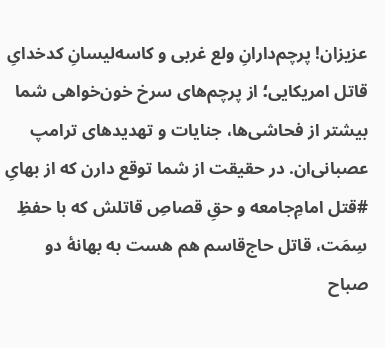عزیزان! پرچم‌دارانِ ولع غربی و کاسه‌لیسانِ کدخدایِ قاتل امریکایی؛ از پرچم‌های سرخ خون‌خواهی شما بیشتر از فحاشی‌ها، جنایات و تهدیدهای ترامپ عصبانی‌ان. در حقیقت از شما توقع دارن که از بهایِ #قتل امامِ‌جامعه و حقِ قصاصِ قاتلش که با حفظِ سِمَت، قاتل حاج‌قاسم هم هست به بهانهٔ دو صباح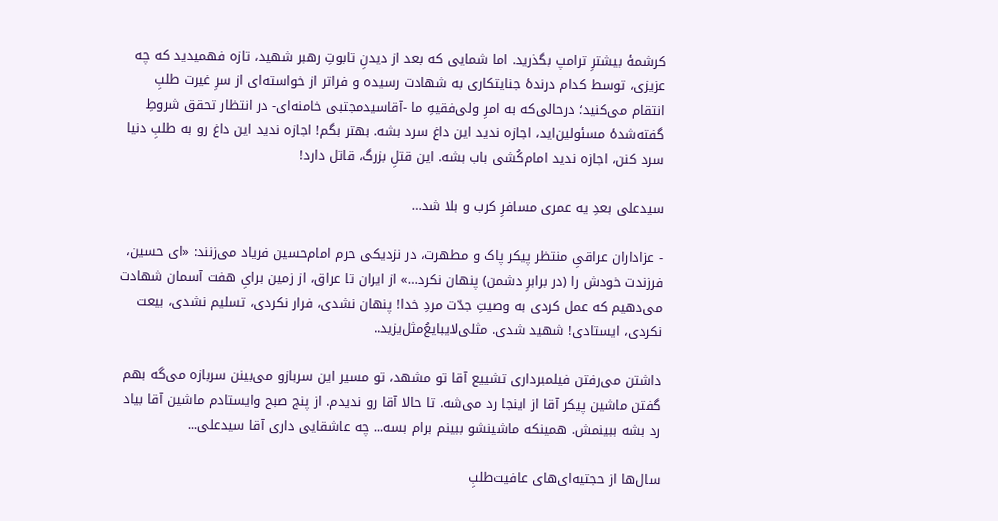کرشمهٔ بیشترِ ترامپ بگذرید. اما شمایی که بعد از دیدنِ تابوتِ رهبر شهید، تازه فهمیدید که چه عزیزی، توسط کدام درندهٔ جنایتکاری به شهادت رسیده و فراتر از خواسته‌ای از سرِ غیرت طلبِ انتقام می‌کنید؛ درحالی‌که به امرِ ولی‌فقیهِ ما -آقاسیدمجتبی خامنه‌ای- در انتظار تحقق شروطِ گفته‌شدهٔ مسئولین‌اید، اجازه ندید این داغ سرد بشه. بهتر بگم! اجازه ندید این داغ رو به طلبِ دنیا سرد کنن، اجازه ندید امام‌کُشی باب بشه. این قتلِ بزرگ، قاتل دارد!

سیدعلی بعدِ یه عمری مسافرِ کرب و بلا شد…

- عزاداران عراقیِ منتظر پیکر پاک و مطهرت، در نزدیکی حرم امام‌حسین فریاد می‌زنند: «ای حسین، فرزندت خودش را (در برابرِ دشمن) پنهان نکرد…» از ایران تا عراق، از زمین برایِ هفت آسمان شهادت می‌دهیم که عمل کردی به وصیتِ جدّت مردِ خدا! پنهان نشدی، فرار نکردی، تسلیم نشدی، بیعت نکردی، ایستادی! شهید شدی. مثلی‌لایبایعُ‌مثل‌یزید..

داشتن می‌رفتن فیلمبرداری تشییع آقا تو مشهد، تو مسیر این سربازو می‌بینن سربازه می‌گه بهم گفتن ماشین پیکر آقا از اینجا رد می‌شه. تا حالا آقا رو ندیدم. از پنج صبح وایستادم ماشین آقا بیاد رد بشه ببینمش. همینکه ماشینشو ببینم برام بسه... چه عاشقایی داری آقا سیدعلی...

سال‌ها از حجتیه‌ای‌های عافیت‌طلبِ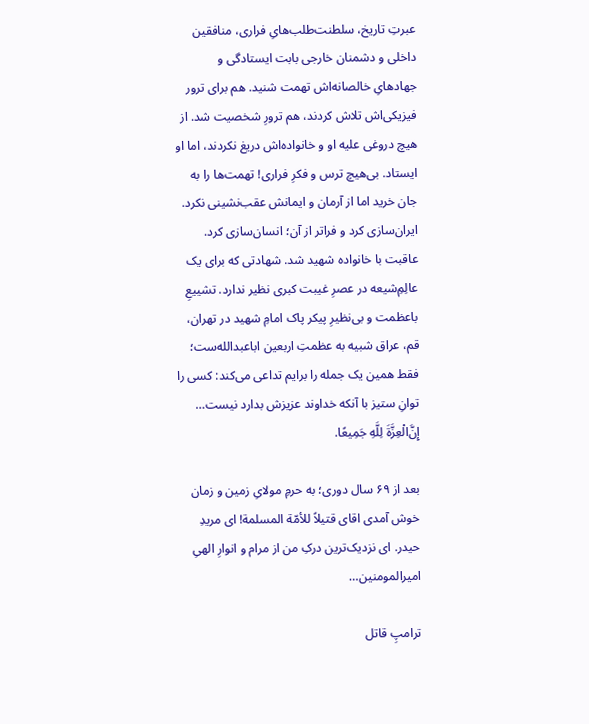عبرتِ تاریخ، سلطنت‌طلب‌هایِ فراری، منافقین داخلی و دشمنان خارجی بابت ایستادگی‌ و جهادهایِ خالصانه‌اش تهمت شنید. هم برای ترور فیزیکی‌اش تلاش کردند، هم ترورِ شخصیت شد. از هیچ دروغی علیه او و خانواده‌اش دریغ نکردند، اما او ایستاد. بی‌هیچ ترس و فکرِ فراری! تهمت‌ها را به جان خرید اما از آرمان و ایمانش عقب‌نشینی نکرد. ایران‌سازی کرد و فراتر از آن؛ انسان‌سازی کرد. عاقبت با خانواده شهید شد. شهادتی که برای یک عالِمِ‌شیعه در عصرِ غیبت کبری نظیر ندارد. تشییعِ باعظمت و بی‌نظیرِ پیکر پاک امامِ شهید در تهران، قم، عراق شبیه به عظمتِ اربعین اباعبدالله‌ست؛ فقط همین یک جمله را برایم تداعی می‌کند: کسی را توانِ ستیز با آنکه خداوند عزیزش بدارد نیست… إِنَّ‌الْعِزَّةَ‌ لِلَّهِ جَمِيعًا.

بعد از ۶۹ سال دوری؛ به حرمِ مولایِ زمین ‌و زمان خوش آمدی اقای قتیلاً للأمّة‌ المسلمة! ای مریدِ حیدر. ای نزدیک‌ترین درکِ من از مرام و انوارِ الهیِ امیرالمومنین…

ترامپِ قاتل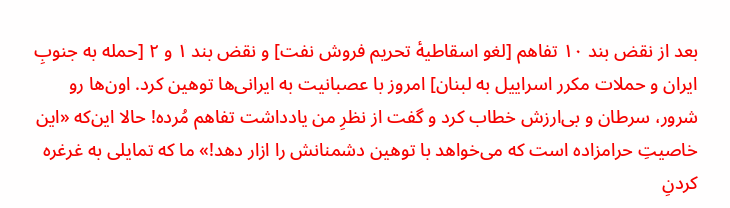بعد از نقض بند ۱۰ تفاهم [لغو اسقاطیهٔ تحریم فروش نفت] و نقض بند ۱ و ۲ [حمله به جنوبِ ایران و حملات مکرر اسراییل به لبنان] امروز با عصبانیت به ایرانی‌ها توهین کرد. اون‌ها رو شرور، سرطان و بی‌ارزش خطاب کرد و گفت از نظرِ من یادداشت تفاهم مُرده! حالا این‌که «این خاصیتِ حرامزاده است که می‌خواهد با توهین دشمنانش را ازار دهد!» ما که تمایلی به غرغره کردنِ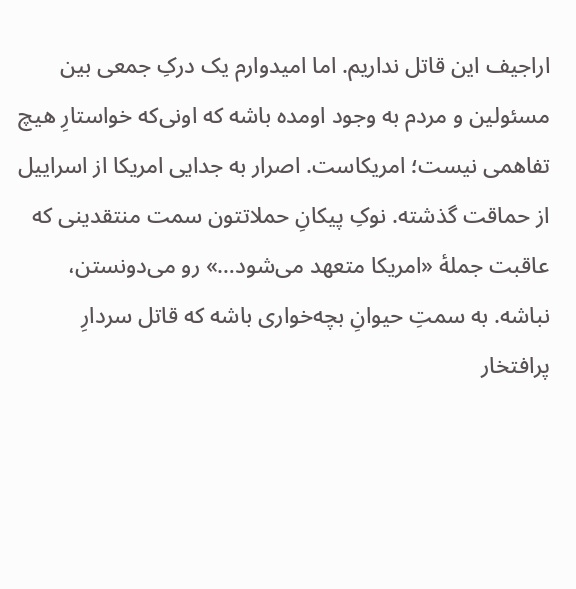اراجیف این قاتل نداریم. اما امیدوارم یک درکِ جمعی بین مسئولین و مردم به وجود اومده باشه که اونی‌که خواستارِ هیچ تفاهمی نیست؛ امریکاست. اصرار به جدایی امریکا از اسراییل از حماقت گذشته. نوکِ پیکانِ حملاتتون سمت منتقدینی که عاقبت جملهٔ «امریکا متعهد می‌شود…» رو می‌دونستن، نباشه. به سمتِ حیوانِ بچه‌خواری باشه که قاتل سردارِ پرافتخار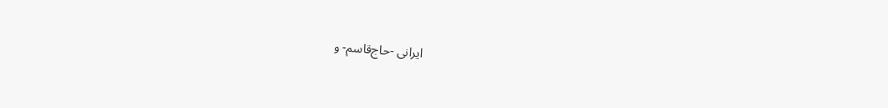ایرانی -حاج‌قاسم- و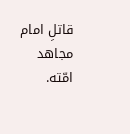قاتلِ امام مجاهد امّته.